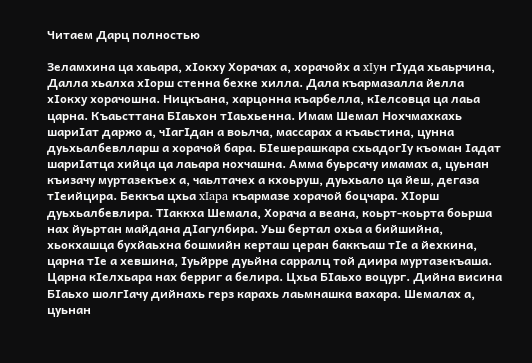Читаем Дарц полностью

Зеламхина ца хаьара, хIокху Хорачах а, хорачойх а xIyн гIуда хьаьрчина, Далла хьалха хIорш стенна бехке хилла. Дала къармазалла йелла xIокxy хорачошна. Ницкъана, харцонна къарбелла, кIелсовца ца лаьа царна. Къаьсттана БIаьхон тIаьхьенна. Имам Шемал Нохчмахкахь шариIат даржо а, чIагIдан а воьлча, массарах а къаьстина, цунна дуьхьалбевлларш а хорачой бара. БIешерашкара схьадогIу къоман Iадат шариIатца хийца ца лаьара нохчашна. Амма буьрсачу имамах а, цуьнан къизачу муртазекъех а, чаьлтачех а кхоьруш, дуьхьало ца йеш, дегаза тIеийцира. Беккъа цхьа xIapa къармазе хорачой боцчара. ХIорш дуьхьалбевлира. ТIаккха Шемала, Хорача а веана, коьрт-коьрта боьрша нах йуьртан майдана дIагулбира. Уьш бертал охьа а бийшийна, хьокхашца бухйаьхна бошмийн керташ церан баккъаш тIе а йехкина, царна тIе а хевшина, Iуьйрре дуьйна сарралц той диира муртазекъаша. Царна кIелхьара нах берриг а белира. Цхьа БIаьхо воцург. Дийна висина БIаьхо шолгIачу дийнахь герз карахь лаьмнашка вахара. Шемалах а, цуьнан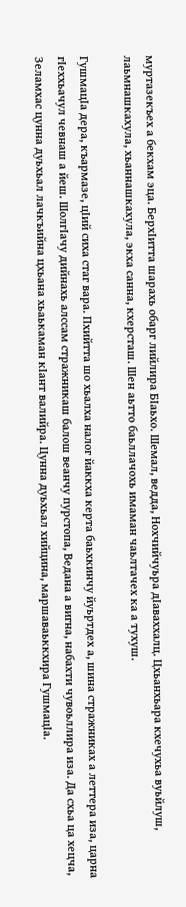муртазекъех а бекхам эца. БерхIитта шарахь обарг лийлира БIаьхо. Шемал, ведда, Нохчийчуьра дIаваххалц. Цхьанхьара кхечухьа вуьйлуш, лаьмнашкахула, хьаннашкахула, экха санна, кхерсташ. Шен аьтто баьллачохь имаман чаьлтачех ка а тухуш.

ГушмацIа дера, къармазе, цIий сиха стаг вара. Пхийтта шо хьалха налог йаккха керта баьхкинчу йуьртдех а, шина стражниках а леттера иза, царна гIеххьачул чевнаш а йеш. ШолгIачу дийнахь алссам стражникаш балош веанчу пурстопа, Ведана а вигна, набахти чувоьллира иза. Да схьа ца хецча, Зеламхас цунна дуьхьал лачкъийна цхьана хьаькаман кIант валийра. Цунна дуьхьал хийцина, маршаваьккхира ГушмацIа.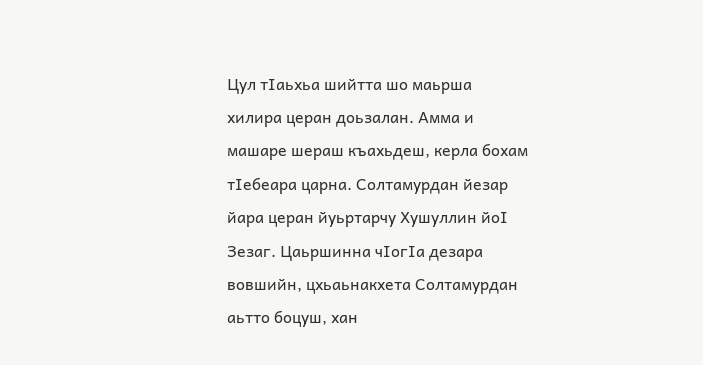Цул тIаьхьа шийтта шо маьрша хилира церан доьзалан. Амма и машаре шераш къахьдеш, керла бохам тIебеара царна. Солтамурдан йезар йара церан йуьртарчу Хушуллин йоI Зезаг. Цаьршинна чIогIа дезара вовшийн, цхьаьнакхета Солтамурдан аьтто боцуш, хан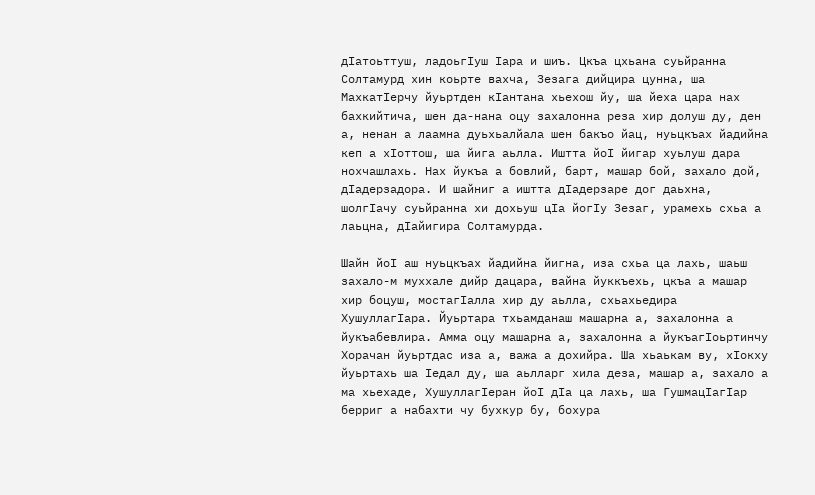дIатоьттуш, ладоьгIуш Iapa и шиъ. Цкъа цхьана суьйранна Солтамурд хин коьрте вахча, Зезага дийцира цунна, ша МахкатIерчу йуьртден кIантана хьехош йу, ша йеха цара нах бахкийтича, шен да-нана оцу захалонна реза хир долуш ду, ден а, ненан а лаамна дуьхьалйала шен бакъо йац, нуьцкъах йадийна кеп а хIоттош, ша йига аьлла. Иштта йоI йигар хуьлуш дара нохчашлахь. Нах йукъа а бовлий, барт, машар бой, захало дой, дIадерзадора. И шайниг а иштта дIадерзаре дог даьхна, шолгIачу суьйранна хи дохьуш цIа йогIу Зезаг, урамехь схьа а лаьцна, дIайигира Солтамурда.

Шайн йоI аш нуьцкъах йадийна йигна, иза схьа ца лахь, шаьш захало-м муххале дийр дацара, вайна йуккъехь, цкъа а машар хир боцуш, мостагIалла хир ду аьлла, схьахьедира ХушуллагIара. Йуьртара тхьамданаш машарна а, захалонна а йукъабевлира. Амма оцу машарна а, захалонна а йукъагIоьртинчу Хорачан йуьртдас иза а, важа а дохийра. Ша хьаькам ву, хIокху йуьртахь ша Iедал ду, ша аьлларг хила деза, машар а, захало а ма хьехаде, ХушуллагIеран йоI дIа ца лахь, ша ГушмацIагIар берриг а набахти чу бухкур бу, бохура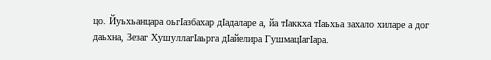цо. Йуьхьанцара оьгIазбахар дIадаларе а, йа тIаккха тIаьхьа захало хиларе а дог даьхна, Зезаг ХушуллагIаьрга дIайелира ГушмацIагIара.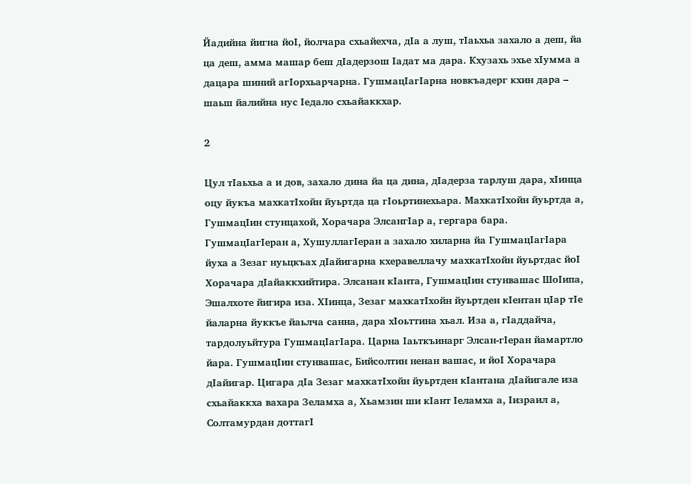Йадийна йигна йоI, йолчара схьайехча, дIа а луш, тIаьхьа захало а деш, йа ца деш, амма машар беш дIадерзош Iадат ма дара. Кхузахь эхье хIумма а дацара шиний агIорхьарчарна. ГушмацIагIарна новкъадерг кхин дара – шаьш йалийна нус Iедало схьайаккхар.

2

Цул тIаьхьа а и дов, захало дина йа ца дина, дIадерза тарлуш дара, хIинца оцу йукъа махкатIхойн йуьртда ца гIоьртинехьара. МахкатIхойн йуьртда а, ГушмацIин стунцахой, Хорачара ЭлсангIар а, гергара бара. ГушмацIагIеран а, ХушуллагIеран а захало хиларна йа ГушмацIагIара йуха а Зезаг нуьцкъах дIайигарна кхеравеллачу махкатIхойн йуьртдас йоI Хорачара дIайаккхийтира. Элсанан кIанта, ГушмацIин стунвашас ШоIипа, Эшалхоте йигира иза. ХIинца, Зезаг махкатIхойн йуьртден кIентан цIар тIе йаларна йуккъе йаьлча санна, дара хIоьттина хьал. Иза а, гIаддайча, тардолуьйтура ГушмацIагIара. Царна Iаьткъинарг Элсан-гIеран йамартло йара. ГушмацIин стунвашас, Бийсолтин ненан вашас, и йоI Хорачара дIайигар. Цигара дIа Зезаг махкатIхойн йуьртден кIантана дIайигале иза схьайаккха вахара Зеламха а, Хьамзин ши кIант Iеламха а, Iизраил а, Солтамурдан доттагI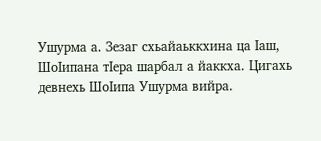Ушурма а. Зезаг схьайаьккхина ца Iаш, ШоIипана тIеpa шарбал а йаккха. Цигахь девнехь ШоIипа Ушурма вийра.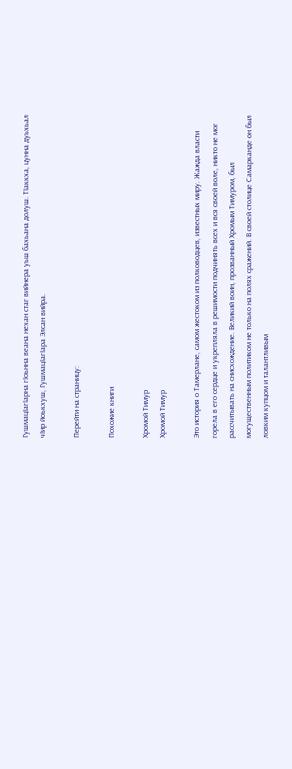ГушмацIагIарна гIоьнна веана нехан стаг вийнера уьш бахьана долуш. ТIаккха, цунна дуьхьал чIир йоькхуш, ГушмацIагIара Элсан вийра.

Перейти на страницу:

Похожие книги

Хромой Тимур
Хромой Тимур

Это история о Тамерлане, самом жестоком из полководцев, известных миру. Жажда власти горела в его сердце и укрепляла в решимости подчинять всех и вся своей воле, никто не мог рассчитывать на снисхождение. Великий воин, прозванный Хромым Тимуром, был могущественным политиком не только на полях сражений. В своей столице Самарканде он был ловким купцом и талантливым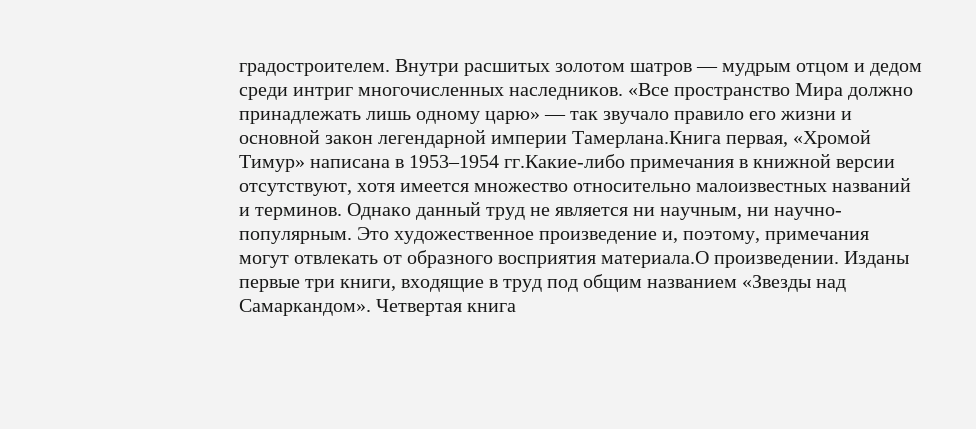градостроителем. Внутри расшитых золотом шатров — мудрым отцом и дедом среди интриг многочисленных наследников. «Все пространство Мира должно принадлежать лишь одному царю» — так звучало правило его жизни и основной закон легендарной империи Тамерлана.Книга первая, «Хромой Тимур» написана в 1953–1954 гг.Какие-либо примечания в книжной версии отсутствуют, хотя имеется множество относительно малоизвестных названий и терминов. Однако данный труд не является ни научным, ни научно-популярным. Это художественное произведение и, поэтому, примечания могут отвлекать от образного восприятия материала.О произведении. Изданы первые три книги, входящие в труд под общим названием «Звезды над Самаркандом». Четвертая книга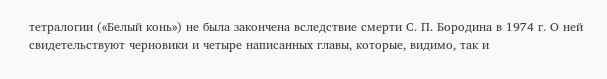тетралогии («Белый конь») не была закончена вследствие смерти С. П. Бородина в 1974 г. О ней свидетельствуют черновики и четыре написанных главы, которые, видимо, так и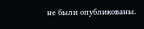не были опубликованы.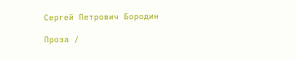Сергей Петрович Бородин

Проза /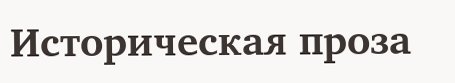Историческая проза